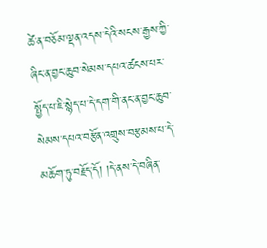ཚེ་ན་བཅོམ་ལྡན་འདས་དེའི་སངས་རྒྱས་ཀྱི་ཞིང་ན་བྱང་ཆུབ་སེམས་དཔའ་ཚངས་པར་སྤྱོད་པ་ཇི་སྙེད་པ་དེ་དག་གི་ནང་ན་བྱང་ཆུབ་སེམས་དཔའ་བརྩོན་འགྲུས་བརྩམས་པ་དེ་མཆོག་ཏུ་བརྗོད་དོ། །དེ་ནས་དེ་བཞིན་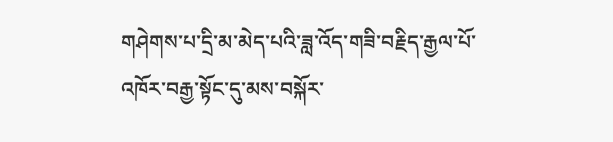གཤེགས་པ་དྲི་མ་མེད་པའི་ཟླ་འོད་གཟི་བརྗིད་རྒྱལ་པོ་འཁོར་བརྒྱ་སྟོང་དུ་མས་བསྐོར་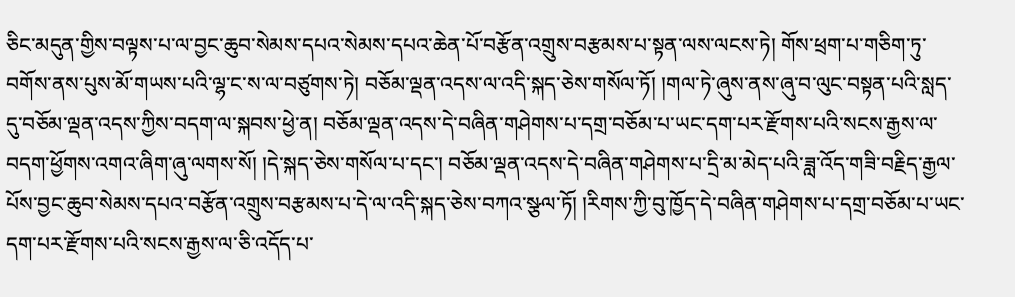ཅིང་མདུན་གྱིས་བལྟས་པ་ལ་བྱང་ཆུབ་སེམས་དཔའ་སེམས་དཔའ་ཆེན་པོ་བརྩོན་འགྲུས་བརྩམས་པ་སྟན་ལས་ལངས་ཏེ། གོས་ཕྲག་པ་གཅིག་ཏུ་བགོས་ནས་པུས་མོ་གཡས་པའི་ལྷ་ང་ས་ལ་བཙུགས་ཏེ། བཅོམ་ལྡན་འདས་ལ་འདི་སྐད་ཅེས་གསོལ་ཏོ། །གལ་ཏེ་ཞུས་ནས་ཞུ་བ་ལུང་བསྟན་པའི་སླད་དུ་བཅོམ་ལྡན་འདས་ཀྱིས་བདག་ལ་སྐབས་ཕྱེ་ན། བཅོམ་ལྡན་འདས་དེ་བཞིན་གཤེགས་པ་དགྲ་བཅོམ་པ་ཡང་དག་པར་རྫོགས་པའི་སངས་རྒྱས་ལ་བདག་ཕྱོགས་འགའ་ཞིག་ཞུ་ལགས་སོ། །དེ་སྐད་ཅེས་གསོལ་པ་དང་། བཅོམ་ལྡན་འདས་དེ་བཞིན་གཤེགས་པ་དྲི་མ་མེད་པའི་ཟླ་འོད་གཟི་བརྗིད་རྒྱལ་པོས་བྱང་ཆུབ་སེམས་དཔའ་བརྩོན་འགྲུས་བརྩམས་པ་དེ་ལ་འདི་སྐད་ཅེས་བཀའ་སྩལ་ཏོ། །རིགས་ཀྱི་བུ་ཁྱོད་དེ་བཞིན་གཤེགས་པ་དགྲ་བཅོམ་པ་ཡང་དག་པར་རྫོགས་པའི་སངས་རྒྱས་ལ་ཅི་འདོད་པ་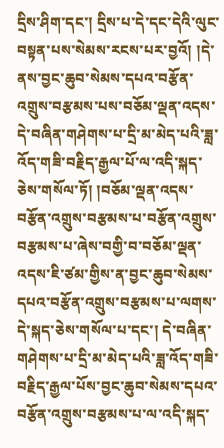དྲིས་ཤིག་དང་། དྲིས་པ་དེ་དང་དེའི་ལུང་བསྟན་པས་སེམས་རངས་པར་བྱའོ། །དེ་ནས་བྱང་ཆུབ་སེམས་དཔའ་བརྩོན་འགྲུས་བརྩམས་པས་བཅོམ་ལྡན་འདས་དེ་བཞིན་གཤེགས་པ་དྲི་མ་མེད་པའི་ཟླ་འོད་གཟི་བརྗིད་རྒྱལ་པོ་ལ་འདི་སྐད་ཅེས་གསོལ་ཏོ། །བཅོམ་ལྡན་འདས་བརྩོན་འགྲུས་བརྩམས་པ་བརྩོན་འགྲུས་བརྩམས་པ་ཞེས་བགྱི་བ་བཅོམ་ལྡན་འདས་ཇི་ཙམ་གྱིས་ན་བྱང་ཆུབ་སེམས་དཔའ་བརྩོན་འགྲུས་བརྩམས་པ་ལགས་དེ་སྐད་ཅེས་གསོལ་པ་དང་། དེ་བཞིན་གཤེགས་པ་དྲི་མ་མེད་པའི་ཟླ་འོད་གཟི་བརྗིད་རྒྱལ་པོས་བྱང་ཆུབ་སེམས་དཔའ་བརྩོན་འགྲུས་བརྩམས་པ་ལ་འདི་སྐད་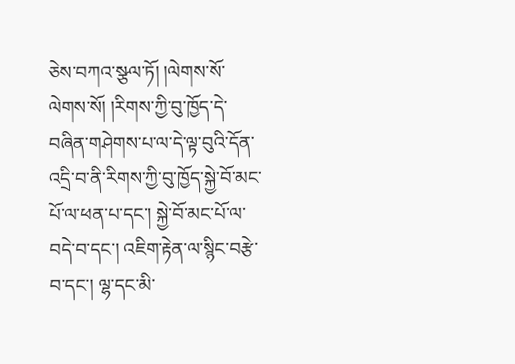ཅེས་བཀའ་སྩལ་ཏོ། །ལེགས་སོ་ལེགས་སོ། །རིགས་ཀྱི་བུ་ཁྱོད་དེ་བཞིན་གཤེགས་པ་ལ་དེ་ལྟ་བུའི་དོན་འདྲི་བ་ནི་རིགས་ཀྱི་བུ་ཁྱོད་སྐྱེ་བོ་མང་པོ་ལ་ཕན་པ་དང་། སྐྱེ་བོ་མང་པོ་ལ་བདེ་བ་དང་། འཇིག་རྟེན་ལ་སྙིང་བརྩེ་བ་དང་། ལྷ་དང་མི་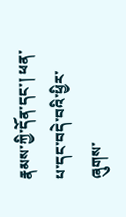རྣམས་ཀྱི་དོན་དང་། ཕན་པ་དང་བདེ་བའི་ཕྱིར་ཞུགས་